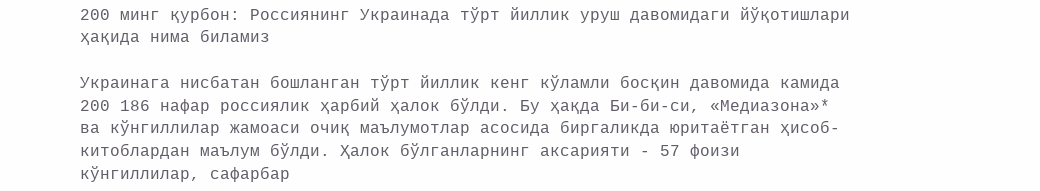200 минг қурбон: Россиянинг Украинада тўрт йиллик уруш давомидаги йўқотишлари ҳақида нима биламиз

Украинага нисбатан бошланган тўрт йиллик кенг кўламли босқин давомида камида 200 186 нафар россиялик ҳарбий ҳалок бўлди. Бу ҳақда Би-би-си, «Медиазона»* ва кўнгиллилар жамоаси очиқ маълумотлар асосида биргаликда юритаётган ҳисоб-китоблардан маълум бўлди. Ҳалок бўлганларнинг аксарияти - 57 фоизи кўнгиллилар, сафарбар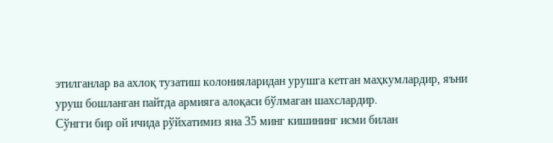этилганлар ва ахлоқ тузатиш колонияларидан урушга кетган маҳкумлардир, яъни уруш бошланган пайтда армияга алоқаси бўлмаган шахслардир.
Сўнгги бир ой ичида рўйхатимиз яна 35 минг кишининг исми билан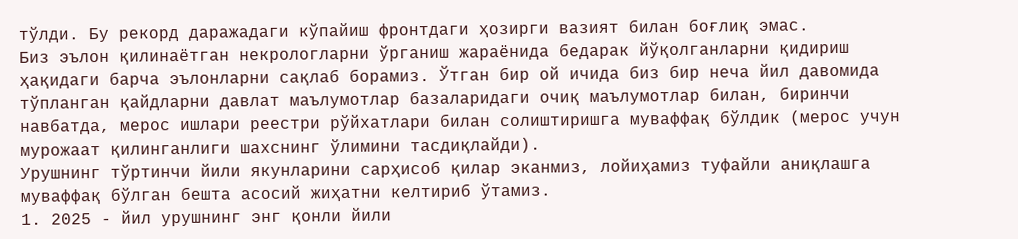тўлди. Бу рекорд даражадаги кўпайиш фронтдаги ҳозирги вазият билан боғлиқ эмас.
Биз эълон қилинаётган некрологларни ўрганиш жараёнида бедарак йўқолганларни қидириш ҳақидаги барча эълонларни сақлаб борамиз. Ўтган бир ой ичида биз бир неча йил давомида тўпланган қайдларни давлат маълумотлар базаларидаги очиқ маълумотлар билан, биринчи навбатда, мерос ишлари реестри рўйхатлари билан солиштиришга муваффақ бўлдик (мерос учун мурожаат қилинганлиги шахснинг ўлимини тасдиқлайди).
Урушнинг тўртинчи йили якунларини сарҳисоб қилар эканмиз, лойиҳамиз туфайли аниқлашга муваффақ бўлган бешта асосий жиҳатни келтириб ўтамиз.
1. 2025 - йил урушнинг энг қонли йили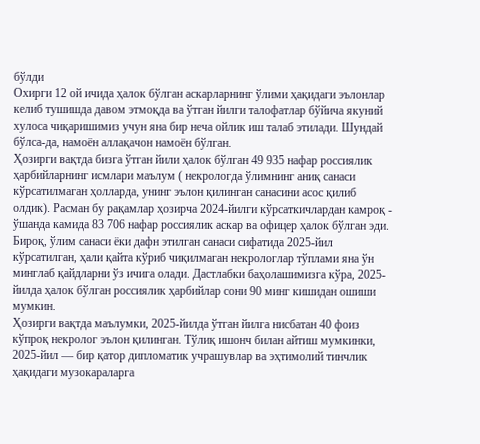бўлди
Охирги 12 ой ичида ҳалок бўлган аскарларнинг ўлими ҳақидаги эълонлар келиб тушишда давом этмоқда ва ўтган йилги талофатлар бўйича якуний хулоса чиқаришимиз учун яна бир неча ойлик иш талаб этилади. Шундай бўлса-да, намоён аллақачон намоён бўлган.
Ҳозирги вақтда бизга ўтган йили ҳалок бўлган 49 935 нафар россиялик ҳарбийларнинг исмлари маълум ( некрологда ўлимнинг аниқ санаси кўрсатилмаган ҳолларда, унинг эълон қилинган санасини асос қилиб олдик). Расман бу рақамлар ҳозирча 2024-йилги кўрсаткичлардан камроқ - ўшанда камида 83 706 нафар россиялик аскар ва офицер ҳалок бўлган эди. Бироқ, ўлим санаси ёки дафн этилган санаси сифатида 2025-йил кўрсатилган, ҳали қайта кўриб чиқилмаган некрологлар тўплами яна ўн минглаб қайдларни ўз ичига олади. Дастлабки баҳолашимизга кўра, 2025-йилда ҳалок бўлган россиялик ҳарбийлар сони 90 минг кишидан ошиши мумкин.
Ҳозирги вақтда маълумки, 2025-йилда ўтган йилга нисбатан 40 фоиз кўпроқ некролог эълон қилинган. Тўлиқ ишонч билан айтиш мумкинки, 2025-йил — бир қатор дипломатик учрашувлар ва эҳтимолий тинчлик ҳақидаги музокараларга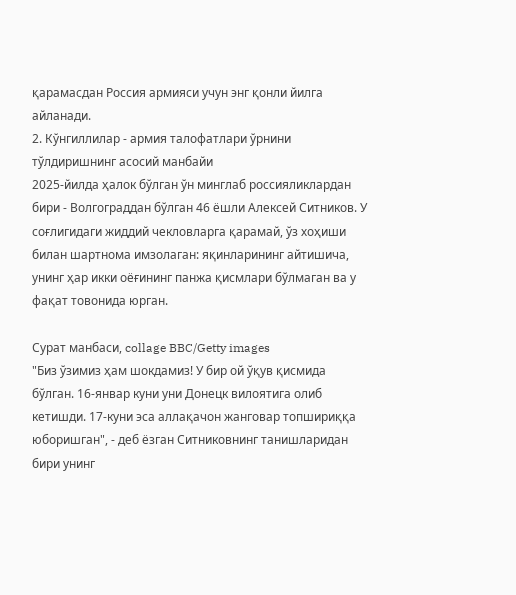қарамасдан Россия армияси учун энг қонли йилга айланади.
2. Кўнгиллилар - армия талофатлари ўрнини тўлдиришнинг асосий манбайи
2025-йилда ҳалок бўлган ўн минглаб россияликлардан бири - Волгограддан бўлган 46 ёшли Алексей Ситников. У соғлигидаги жиддий чекловларга қарамай, ўз хоҳиши билан шартнома имзолаган: яқинларининг айтишича, унинг ҳар икки оёғининг панжа қисмлари бўлмаган ва у фақат товонида юрган.

Сурат манбаси, collage BBC/Getty images
"Биз ўзимиз ҳам шокдамиз! У бир ой ўқув қисмида бўлган. 16-январ куни уни Донецк вилоятига олиб кетишди. 17-куни эса аллақачон жанговар топшириққа юборишган", - деб ёзган Ситниковнинг танишларидан бири унинг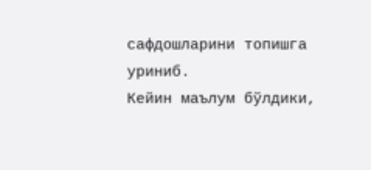сафдошларини топишга уриниб.
Кейин маълум бўлдики,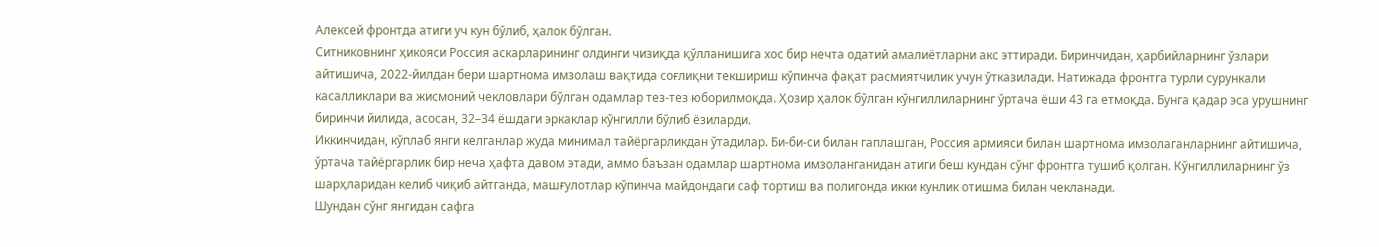Алексей фронтда атиги уч кун бўлиб, ҳалок бўлган.
Ситниковнинг ҳикояси Россия аскарларининг олдинги чизиқда қўлланишига хос бир нечта одатий амалиётларни акс эттиради. Биринчидан, ҳарбийларнинг ўзлари айтишича, 2022-йилдан бери шартнома имзолаш вақтида соғлиқни текшириш кўпинча фақат расмиятчилик учун ўтказилади. Натижада фронтга турли сурункали касалликлари ва жисмоний чекловлари бўлган одамлар тез-тез юборилмоқда. Ҳозир ҳалок бўлган кўнгиллиларнинг ўртача ёши 43 га етмоқда. Бунга қадар эса урушнинг биринчи йилида, асосан, 32–34 ёшдаги эркаклар кўнгилли бўлиб ёзиларди.
Иккинчидан, кўплаб янги келганлар жуда минимал тайёргарликдан ўтадилар. Би-би-си билан гаплашган, Россия армияси билан шартнома имзолаганларнинг айтишича, ўртача тайёргарлик бир неча ҳафта давом этади, аммо баъзан одамлар шартнома имзоланганидан атиги беш кундан сўнг фронтга тушиб қолган. Кўнгиллиларнинг ўз шарҳларидан келиб чиқиб айтганда, машғулотлар кўпинча майдондаги саф тортиш ва полигонда икки кунлик отишма билан чекланади.
Шундан сўнг янгидан сафга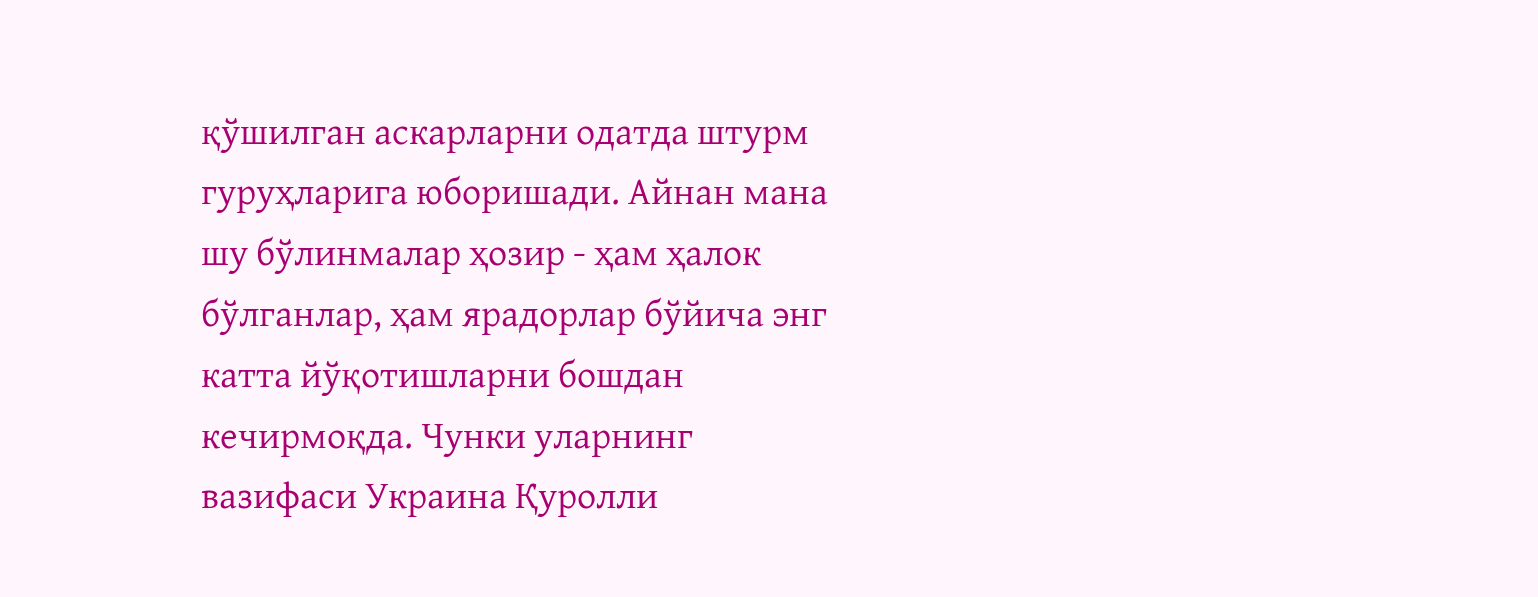қўшилган аскарларни одатда штурм гуруҳларига юборишади. Айнан мана шу бўлинмалар ҳозир - ҳам ҳалок бўлганлар, ҳам ярадорлар бўйича энг катта йўқотишларни бошдан кечирмоқда. Чунки уларнинг вазифаси Украина Қуролли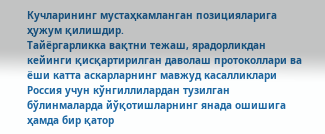Кучларининг мустаҳкамланган позицияларига ҳужум қилишдир.
Тайёргарликка вақтни тежаш, ярадорликдан кейинги қисқартирилган даволаш протоколлари ва ёши катта аскарларнинг мавжуд касалликлари Россия учун кўнгиллилардан тузилган бўлинмаларда йўқотишларнинг янада ошишига ҳамда бир қатор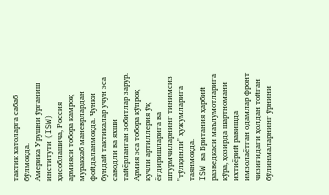тактик хатоларга сабаб бўлмоқда.
Америка Урушни ўрганиш институти (ISW) ҳисоблашича, Россия армияси тобора камроқ мураккаб маневрлардан фойдаланмоқда. Чунки бундай тактикалар учун эса саводли ва яхши тайёрланган зобитлар зарур. Армия эса тобора кўпроқ кучли артиллерия ўқ ёғдиришларига ва штурмчиларнинг тинимсиз "тўлқинли" ҳужумларига таянмоқда.
ISW ва Британия ҳарбий разведкаси маълумотларига кўра, ҳозирда шартномани ихтиёрий равишда имзолаётган одамлар фронт чизиғидаги ҳолдан тойган бўлинмаларнинг ўрнини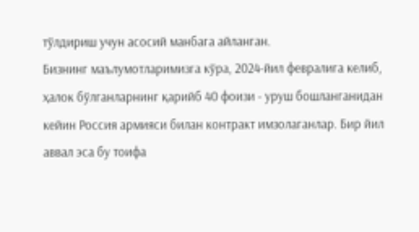тўлдириш учун асосий манбага айланган.
Бизнинг маълумотларимизга кўра, 2024-йил февралига келиб, ҳалок бўлганларнинг қарийб 40 фоизи - уруш бошланганидан кейин Россия армияси билан контракт имзолаганлар. Бир йил аввал эса бу тоифа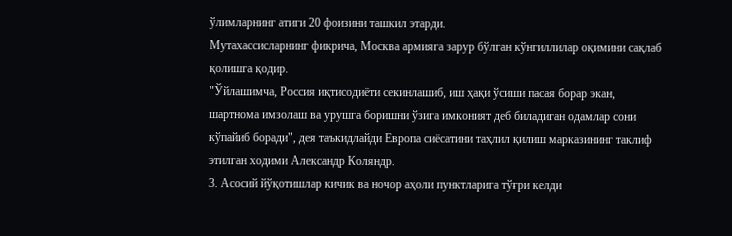ўлимларнинг атиги 20 фоизини ташкил этарди.
Мутахассисларнинг фикрича, Москва армияга зарур бўлган кўнгиллилар оқимини сақлаб қолишга қодир.
"Ўйлашимча, Россия иқтисодиёти секинлашиб, иш ҳақи ўсиши пасая борар экан, шартнома имзолаш ва урушга боришни ўзига имконият деб биладиган одамлар сони кўпайиб боради", дея таъкидлайди Европа сиёсатини таҳлил қилиш марказининг таклиф этилган ходими Александр Коляндр.
3. Асосий йўқотишлар кичик ва ночор аҳоли пунктларига тўғри келди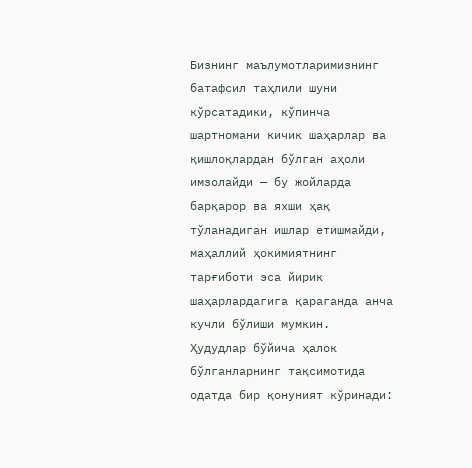Бизнинг маълумотларимизнинг батафсил таҳлили шуни кўрсатадики, кўпинча шартномани кичик шаҳарлар ва қишлоқлардан бўлган аҳоли имзолайди — бу жойларда барқарор ва яхши ҳақ тўланадиган ишлар етишмайди, маҳаллий ҳокимиятнинг тарғиботи эса йирик шаҳарлардагига қараганда анча кучли бўлиши мумкин.
Ҳудудлар бўйича ҳалок бўлганларнинг тақсимотида одатда бир қонуният кўринади: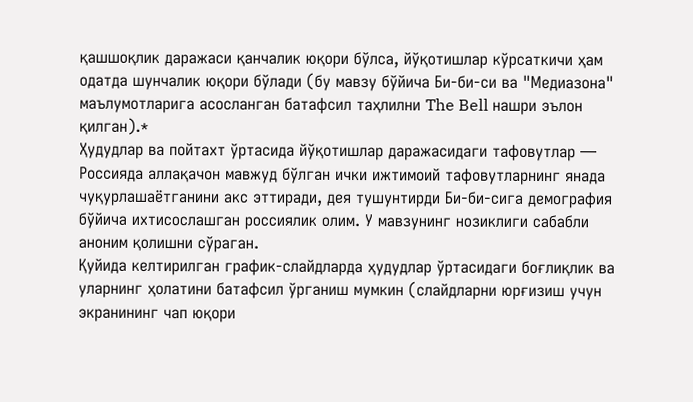қашшоқлик даражаси қанчалик юқори бўлса, йўқотишлар кўрсаткичи ҳам одатда шунчалик юқори бўлади (бу мавзу бўйича Би-би-си ва "Медиазона" маълумотларига асосланган батафсил таҳлилни The Bell нашри эълон қилган).*
Ҳудудлар ва пойтахт ўртасида йўқотишлар даражасидаги тафовутлар — Россияда аллақачон мавжуд бўлган ички ижтимоий тафовутларнинг янада чуқурлашаётганини акс эттиради, дея тушунтирди Би-би-сига демография бўйича ихтисослашган россиялик олим. У мавзунинг нозиклиги сабабли аноним қолишни сўраган.
Қуйида келтирилган график-слайдларда ҳудудлар ўртасидаги боғлиқлик ва уларнинг ҳолатини батафсил ўрганиш мумкин (слайдларни юрғизиш учун экранининг чап юқори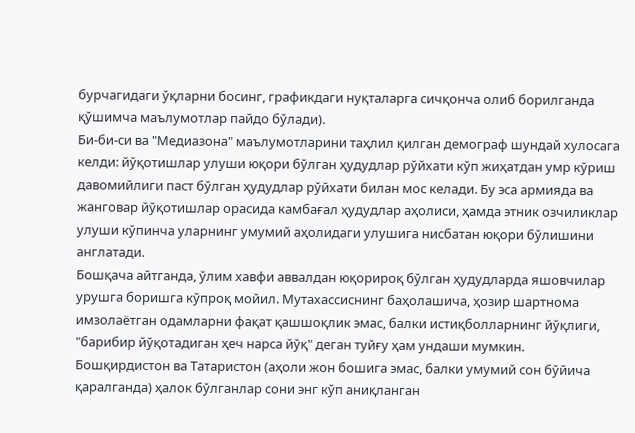бурчагидаги ўқларни босинг, графикдаги нуқталарга сичқонча олиб борилганда қўшимча маълумотлар пайдо бўлади).
Би-би-си ва "Медиазона" маълумотларини таҳлил қилган демограф шундай хулосага келди: йўқотишлар улуши юқори бўлган ҳудудлар рўйхати кўп жиҳатдан умр кўриш давомийлиги паст бўлган ҳудудлар рўйхати билан мос келади. Бу эса армияда ва жанговар йўқотишлар орасида камбағал ҳудудлар аҳолиси, ҳамда этник озчиликлар улуши кўпинча уларнинг умумий аҳолидаги улушига нисбатан юқори бўлишини англатади.
Бошқача айтганда, ўлим хавфи аввалдан юқорироқ бўлган ҳудудларда яшовчилар урушга боришга кўпроқ мойил. Мутахассиснинг баҳолашича, ҳозир шартнома имзолаётган одамларни фақат қашшоқлик эмас, балки истиқболларнинг йўқлиги, "барибир йўқотадиган ҳеч нарса йўқ" деган туйғу ҳам ундаши мумкин.
Бошқирдистон ва Татаристон (аҳоли жон бошига эмас, балки умумий сон бўйича қаралганда) ҳалок бўлганлар сони энг кўп аниқланган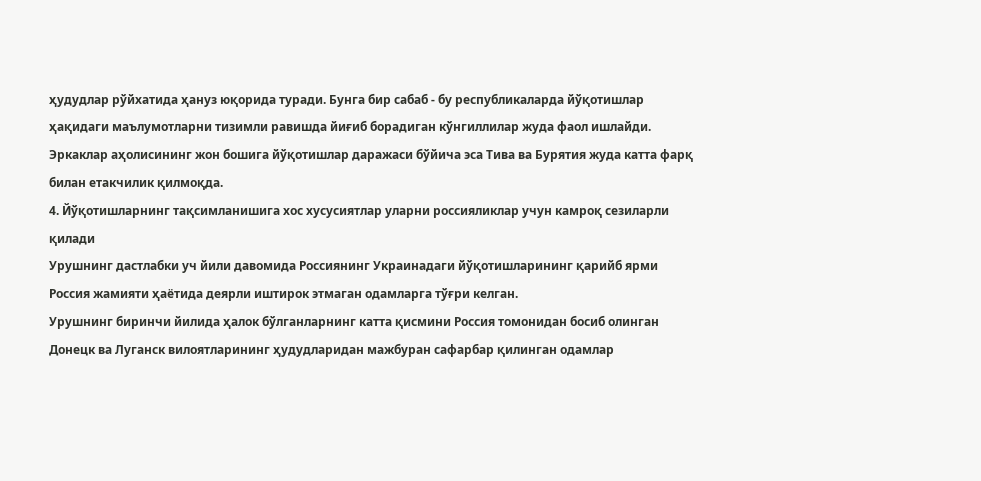ҳудудлар рўйхатида ҳануз юқорида туради. Бунга бир сабаб - бу республикаларда йўқотишлар ҳақидаги маълумотларни тизимли равишда йиғиб борадиган кўнгиллилар жуда фаол ишлайди.
Эркаклар аҳолисининг жон бошига йўқотишлар даражаси бўйича эса Тива ва Бурятия жуда катта фарқ билан етакчилик қилмоқда.
4. Йўқотишларнинг тақсимланишига хос хусусиятлар уларни россияликлар учун камроқ сезиларли қилади
Урушнинг дастлабки уч йили давомида Россиянинг Украинадаги йўқотишларининг қарийб ярми Россия жамияти ҳаётида деярли иштирок этмаган одамларга тўғри келган.
Урушнинг биринчи йилида ҳалок бўлганларнинг катта қисмини Россия томонидан босиб олинган Донецк ва Луганск вилоятларининг ҳудудларидан мажбуран сафарбар қилинган одамлар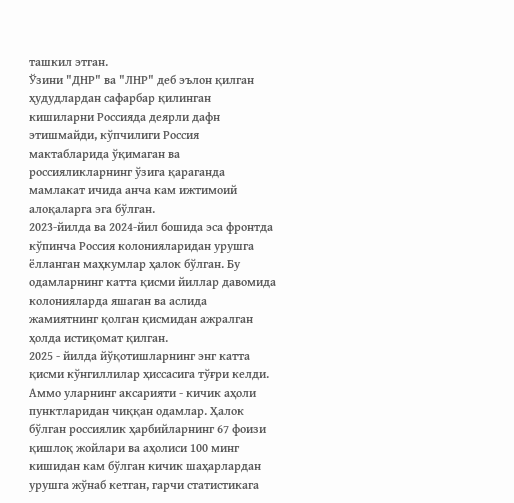ташкил этган.
Ўзини "ДНР" ва "ЛНР" деб эълон қилган ҳудудлардан сафарбар қилинган кишиларни Россияда деярли дафн этишмайди, кўпчилиги Россия мактабларида ўқимаган ва россияликларнинг ўзига қараганда мамлакат ичида анча кам ижтимоий алоқаларга эга бўлган.
2023-йилда ва 2024-йил бошида эса фронтда кўпинча Россия колонияларидан урушга ёлланган маҳкумлар ҳалок бўлган. Бу одамларнинг катта қисми йиллар давомида колонияларда яшаган ва аслида жамиятнинг қолган қисмидан ажралган ҳолда истиқомат қилган.
2025 - йилда йўқотишларнинг энг катта қисми кўнгиллилар ҳиссасига тўғри келди. Аммо уларнинг аксарияти - кичик аҳоли пунктларидан чиққан одамлар. Ҳалок бўлган россиялик ҳарбийларнинг 67 фоизи қишлоқ жойлари ва аҳолиси 100 минг кишидан кам бўлган кичик шаҳарлардан урушга жўнаб кетган, гарчи статистикага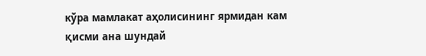кўра мамлакат аҳолисининг ярмидан кам қисми ана шундай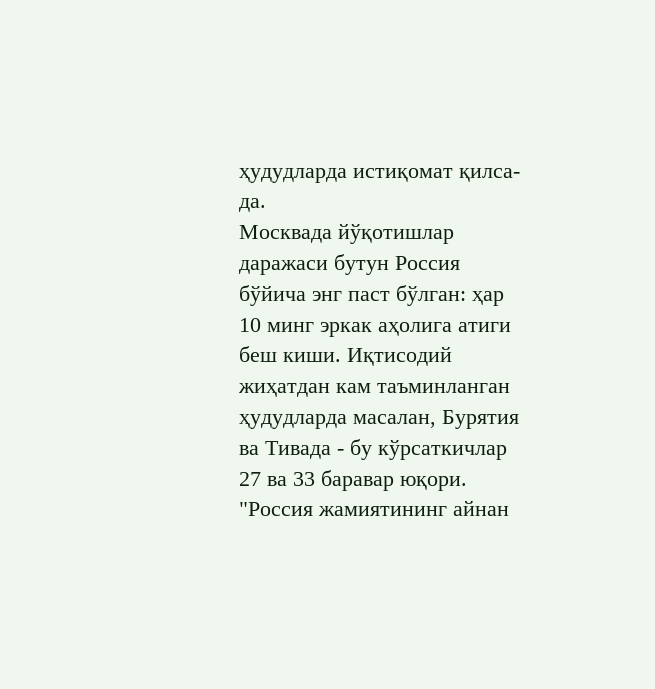ҳудудларда истиқомат қилса-да.
Москвада йўқотишлар даражаси бутун Россия бўйича энг паст бўлган: ҳар 10 минг эркак аҳолига атиги беш киши. Иқтисодий жиҳатдан кам таъминланган ҳудудларда масалан, Бурятия ва Тивада - бу кўрсаткичлар 27 ва 33 баравар юқори.
"Россия жамиятининг айнан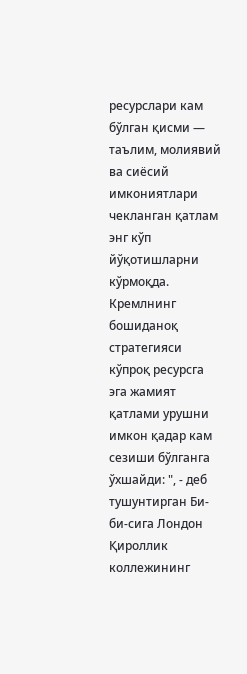ресурслари кам бўлган қисми — таълим, молиявий ва сиёсий имкониятлари чекланган қатлам энг кўп йўқотишларни кўрмоқда. Кремлнинг бошиданоқ стратегияси кўпроқ ресурсга эга жамият қатлами урушни имкон қадар кам сезиши бўлганга ўхшайди: ", - деб тушунтирган Би-би-сига Лондон Қироллик коллежининг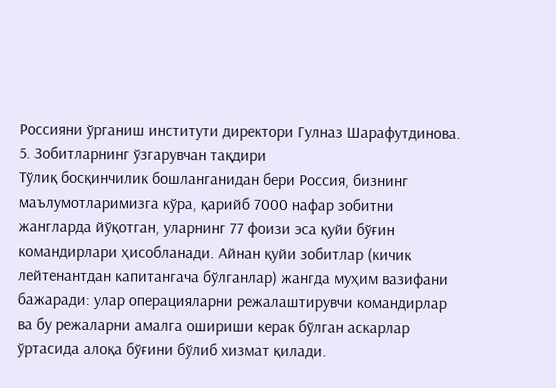Россияни ўрганиш институти директори Гулназ Шарафутдинова.
5. Зобитларнинг ўзгарувчан тақдири
Тўлиқ босқинчилик бошланганидан бери Россия, бизнинг маълумотларимизга кўра, қарийб 7000 нафар зобитни жангларда йўқотган, уларнинг 77 фоизи эса қуйи бўғин командирлари ҳисобланади. Айнан қуйи зобитлар (кичик лейтенантдан капитангача бўлганлар) жангда муҳим вазифани бажаради: улар операцияларни режалаштирувчи командирлар ва бу режаларни амалга ошириши керак бўлган аскарлар ўртасида алоқа бўғини бўлиб хизмат қилади.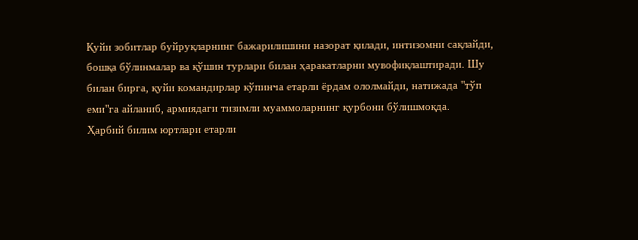Қуйи зобитлар буйруқларнинг бажарилишини назорат қилади, интизомни сақлайди, бошқа бўлинмалар ва қўшин турлари билан ҳаракатларни мувофиқлаштиради. Шу билан бирга, қуйи командирлар кўпинча етарли ёрдам ололмайди, натижада "тўп еми"га айланиб, армиядаги тизимли муаммоларнинг қурбони бўлишмоқда.
Ҳарбий билим юртлари етарли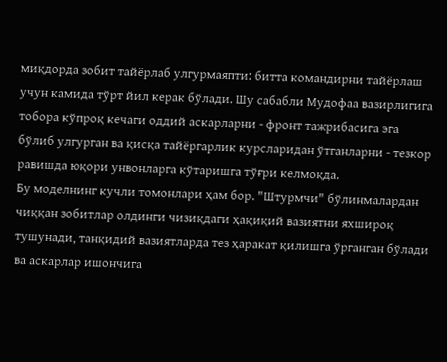миқдорда зобит тайёрлаб улгурмаяпти: битта командирни тайёрлаш учун камида тўрт йил керак бўлади. Шу сабабли Мудофаа вазирлигига тобора кўпроқ кечаги оддий аскарларни - фронт тажрибасига эга бўлиб улгурган ва қисқа тайёргарлик курсларидан ўтганларни - тезкор равишда юқори унвонларга кўтаришга тўғри келмоқда.
Бу моделнинг кучли томонлари ҳам бор. "Штурмчи" бўлинмалардан чиққан зобитлар олдинги чизиқдаги ҳақиқий вазиятни яхшироқ тушунади, танқидий вазиятларда тез ҳаракат қилишга ўрганган бўлади ва аскарлар ишончига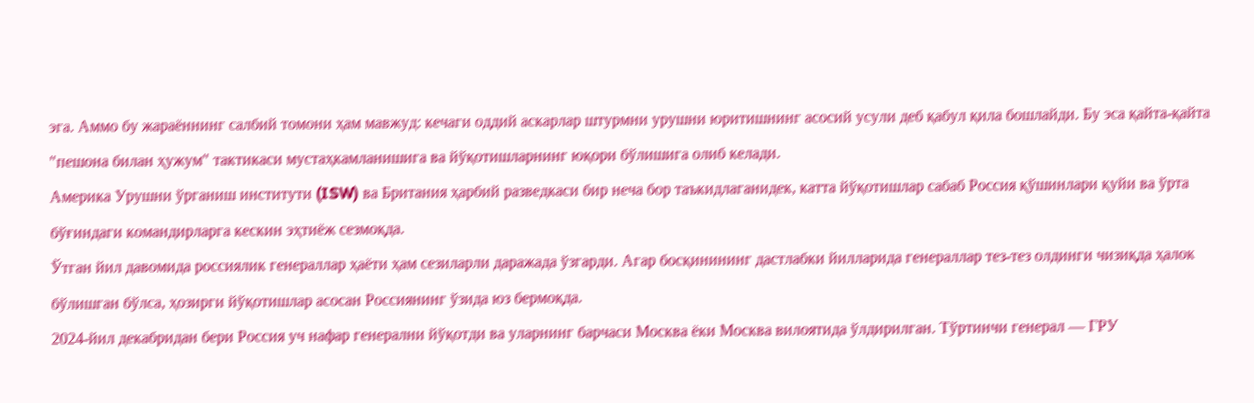эга. Аммо бу жараённинг салбий томони ҳам мавжуд: кечаги оддий аскарлар штурмни урушни юритишнинг асосий усули деб қабул қила бошлайди. Бу эса қайта-қайта "пешона билан ҳужум" тактикаси мустаҳкамланишига ва йўқотишларнинг юқори бўлишига олиб келади.
Америка Урушни ўрганиш институти (ISW) ва Британия ҳарбий разведкаси бир неча бор таъкидлаганидек, катта йўқотишлар сабаб Россия қўшинлари қуйи ва ўрта бўғиндаги командирларга кескин эҳтиёж сезмоқда.
Ўтган йил давомида россиялик генераллар ҳаёти ҳам сезиларли даражада ўзгарди. Агар босқинининг дастлабки йилларида генераллар тез-тез олдинги чизиқда ҳалок бўлишган бўлса, ҳозирги йўқотишлар асосан Россиянинг ўзида юз бермоқда.
2024-йил декабридан бери Россия уч нафар генерални йўқотди ва уларнинг барчаси Москва ёки Москва вилоятида ўлдирилган. Тўртинчи генерал — ГРУ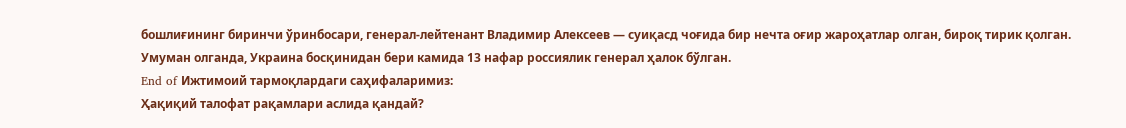бошлиғининг биринчи ўринбосари, генерал-лейтенант Владимир Алексеев — суиқасд чоғида бир нечта оғир жароҳатлар олган, бироқ тирик қолган.
Умуман олганда, Украина босқинидан бери камида 13 нафар россиялик генерал ҳалок бўлган.
End of Ижтимоий тармоқлардаги саҳифаларимиз:
Ҳақиқий талофат рақамлари аслида қандай?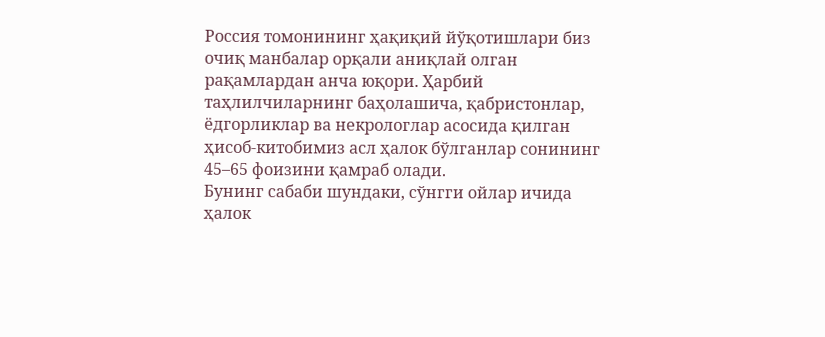Россия томонининг ҳақиқий йўқотишлари биз очиқ манбалар орқали аниқлай олган рақамлардан анча юқори. Ҳарбий таҳлилчиларнинг баҳолашича, қабристонлар, ёдгорликлар ва некрологлар асосида қилган ҳисоб-китобимиз асл ҳалок бўлганлар сонининг 45–65 фоизини қамраб олади.
Бунинг сабаби шундаки, сўнгги ойлар ичида ҳалок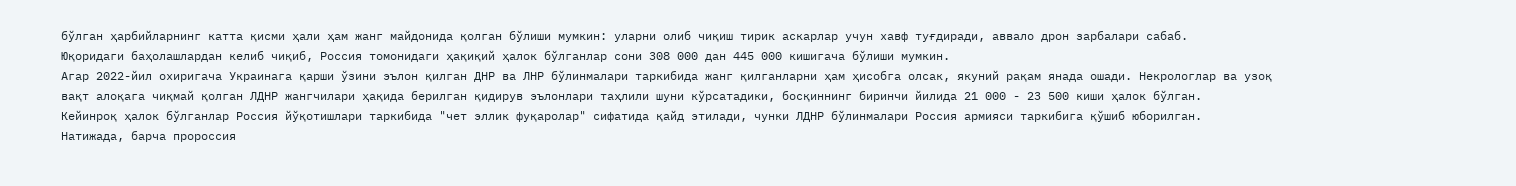бўлган ҳарбийларнинг катта қисми ҳали ҳам жанг майдонида қолган бўлиши мумкин: уларни олиб чиқиш тирик аскарлар учун хавф туғдиради, аввало дрон зарбалари сабаб.
Юқоридаги баҳолашлардан келиб чиқиб, Россия томонидаги ҳақиқий ҳалок бўлганлар сони 308 000 дан 445 000 кишигача бўлиши мумкин.
Агар 2022-йил охиригача Украинага қарши ўзини эълон қилган ДНР ва ЛНР бўлинмалари таркибида жанг қилганларни ҳам ҳисобга олсак, якуний рақам янада ошади. Некрологлар ва узоқ вақт алоқага чиқмай қолган ЛДНР жангчилари ҳақида берилган қидирув эълонлари таҳлили шуни кўрсатадики, босқиннинг биринчи йилида 21 000 - 23 500 киши ҳалок бўлган.
Кейинроқ ҳалок бўлганлар Россия йўқотишлари таркибида "чет эллик фуқаролар" сифатида қайд этилади, чунки ЛДНР бўлинмалари Россия армияси таркибига қўшиб юборилган.
Натижада, барча пророссия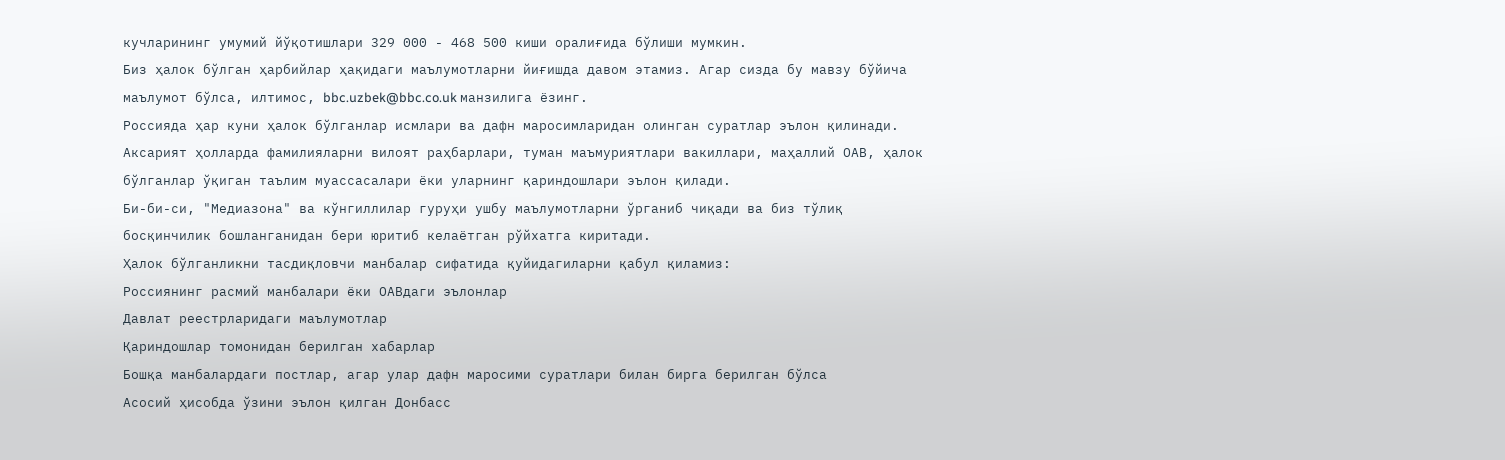кучларининг умумий йўқотишлари 329 000 - 468 500 киши оралиғида бўлиши мумкин.
Биз ҳалок бўлган ҳарбийлар ҳақидаги маълумотларни йиғишда давом этамиз. Агар сизда бу мавзу бўйича маълумот бўлса, илтимос, bbc.uzbek@bbc.co.uk манзилига ёзинг.
Россияда ҳар куни ҳалок бўлганлар исмлари ва дафн маросимларидан олинган суратлар эълон қилинади. Аксарият ҳолларда фамилияларни вилоят раҳбарлари, туман маъмуриятлари вакиллари, маҳаллий ОАВ, ҳалок бўлганлар ўқиган таълим муассасалари ёки уларнинг қариндошлари эълон қилади.
Би-би-си, "Медиазона" ва кўнгиллилар гуруҳи ушбу маълумотларни ўрганиб чиқади ва биз тўлиқ босқинчилик бошланганидан бери юритиб келаётган рўйхатга киритади.
Ҳалок бўлганликни тасдиқловчи манбалар сифатида қуйидагиларни қабул қиламиз:
Россиянинг расмий манбалари ёки ОАВдаги эълонлар
Давлат реестрларидаги маълумотлар
Қариндошлар томонидан берилган хабарлар
Бошқа манбалардаги постлар, агар улар дафн маросими суратлари билан бирга берилган бўлса
Асосий ҳисобда ўзини эълон қилган Донбасс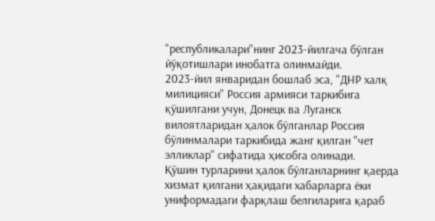"республикалари"нинг 2023-йилгача бўлган йўқотишлари инобатга олинмайди.
2023-йил январидан бошлаб эса, "ДНР халқ милицияси" Россия армияси таркибига қўшилгани учун, Донецк ва Луганск вилоятларидан ҳалок бўлганлар Россия бўлинмалари таркибида жанг қилган "чет элликлар" сифатида ҳисобга олинади.
Қўшин турларини ҳалок бўлганларнинг қаерда хизмат қилгани ҳақидаги хабарларга ёки униформадаги фарқлаш белгиларига қараб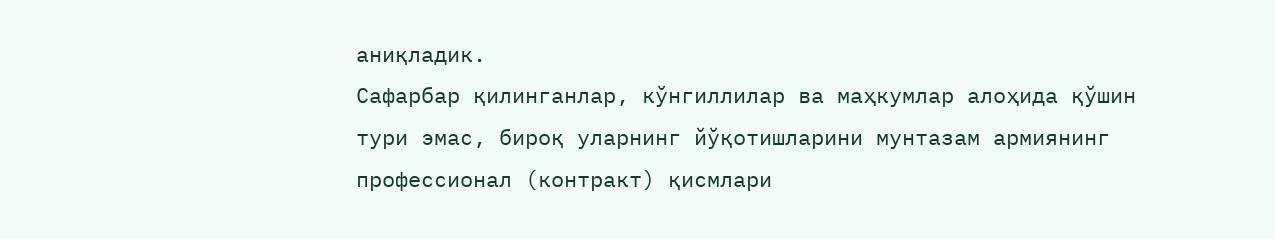аниқладик.
Сафарбар қилинганлар, кўнгиллилар ва маҳкумлар алоҳида қўшин тури эмас, бироқ уларнинг йўқотишларини мунтазам армиянинг профессионал (контракт) қисмлари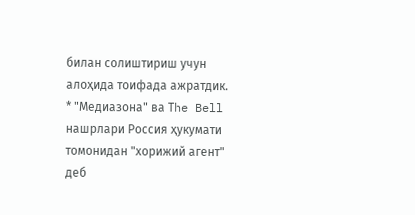билан солиштириш учун алоҳида тоифада ажратдик.
* "Медиазона" ва Тhe Bell нашрлари Россия ҳукумати томонидан "хорижий агент" деб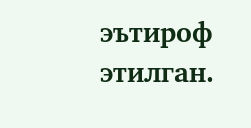эътироф этилган.